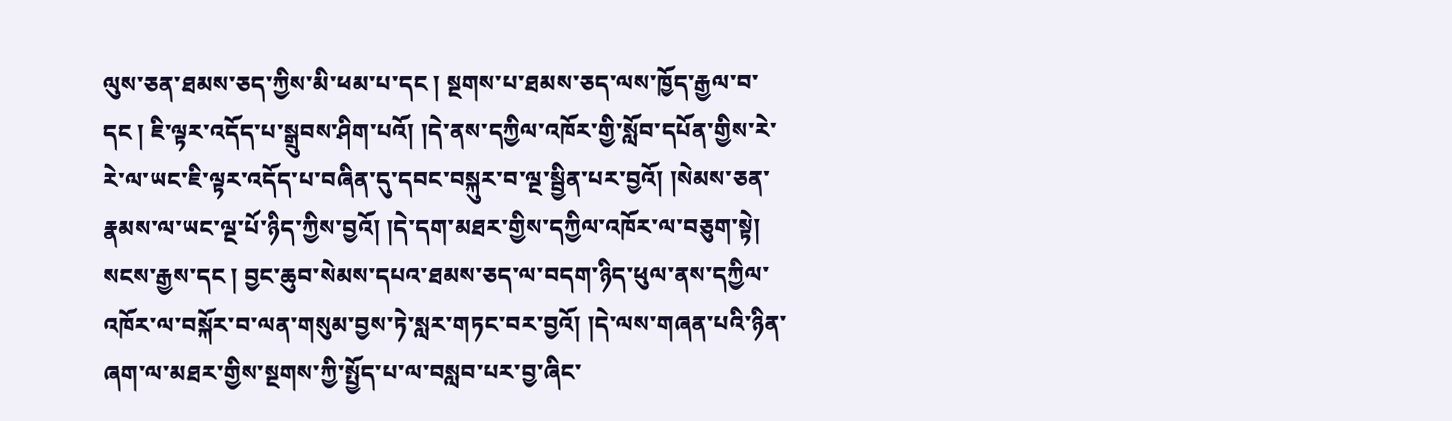ལུས་ཅན་ཐམས་ཅད་ཀྱིས་མི་ཕམ་པ་དང ། སྔགས་པ་ཐམས་ཅད་ལས་ཁྱོད་རྒྱལ་བ་དང ། ཇི་ལྟར་འདོད་པ་སྒྲུབས་ཤིག་པའོ། །དེ་ནས་དཀྱིལ་འཁོར་གྱི་སློབ་དཔོན་གྱིས་རེ་རེ་ལ་ཡང་ཇི་ལྟར་འདོད་པ་བཞིན་དུ་དབང་བསྐུར་བ་ལྔ་སྦྱིན་པར་བྱའོ། །སེམས་ཅན་རྣམས་ལ་ཡང་ལྔ་པོ་ཉིད་ཀྱིས་བྱའོ། །དེ་དག་མཐར་གྱིས་དཀྱིལ་འཁོར་ལ་བཅུག་སྟེ། སངས་རྒྱས་དང ། བྱང་ཆུབ་སེམས་དཔའ་ཐམས་ཅད་ལ་བདག་ཉིད་ཕུལ་ནས་དཀྱིལ་འཁོར་ལ་བསྐོར་བ་ལན་གསུམ་བྱས་ཏེ་སླར་གཏང་བར་བྱའོ། །དེ་ལས་གཞན་པའི་ཉིན་ཞག་ལ་མཐར་གྱིས་སྔགས་ཀྱི་སྤྱོད་པ་ལ་བསླབ་པར་བྱ་ཞིང་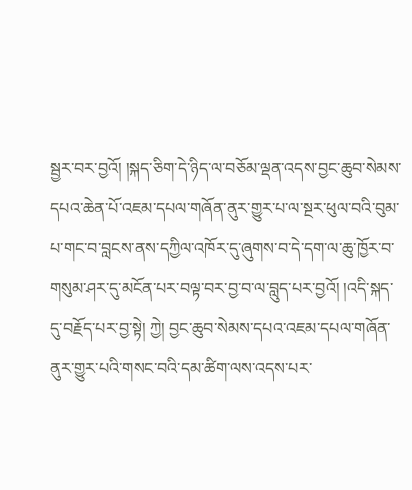སྦྱར་བར་བྱའོ། །སྐད་ཅིག་དེ་ཉིད་ལ་བཅོམ་ལྡན་འདས་བྱང་ཆུབ་སེམས་དཔའ་ཆེན་པོ་འཇམ་དཔལ་གཞོན་ནུར་གྱུར་པ་ལ་སྔར་ཕུལ་བའི་བུམ་པ་གང་བ་བླངས་ནས་དཀྱིལ་འཁོར་དུ་ཞུགས་བ་དེ་དག་ལ་ཆུ་ཁྱོར་བ་གསུམ་ཤར་དུ་མངོན་པར་བལྟ་བར་བྱ་བ་ལ་བླུད་པར་བྱའོ། །འདི་སྐད་དུ་བརྗོད་པར་བྱ་སྟེ། ཀྱེ། བྱང་ཆུབ་སེམས་དཔའ་འཇམ་དཔལ་གཞོན་ནུར་གྱུར་པའི་གསང་བའི་དམ་ཚིག་ལས་འདས་པར་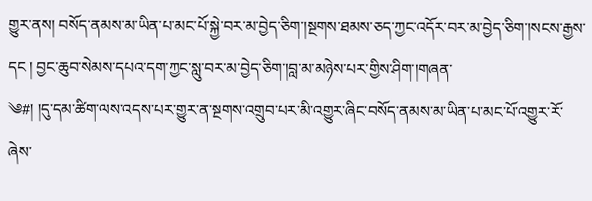གྱུར་ནས། བསོད་ནམས་མ་ཡིན་པ་མང་པོ་སྐྱེ་བར་མ་བྱེད་ཅིག་།སྔགས་ཐམས་ཅད་ཀྱང་འདོར་བར་མ་བྱེད་ཅིག་།སངས་རྒྱས་དང ། བྱང་ཆུབ་སེམས་དཔའ་དག་ཀྱང་སླུ་བར་མ་བྱེད་ཅིག་།བླ་མ་མཉེས་པར་གྱིས་ཤིག་།གཞན་
༄#། །དུ་དམ་ཚིག་ལས་འདས་པར་གྱུར་ན་སྔགས་འགྲུབ་པར་མི་འགྱུར་ཞིང་བསོད་ནམས་མ་ཡིན་པ་མང་པོ་འགྱུར་རོ་ཞེས་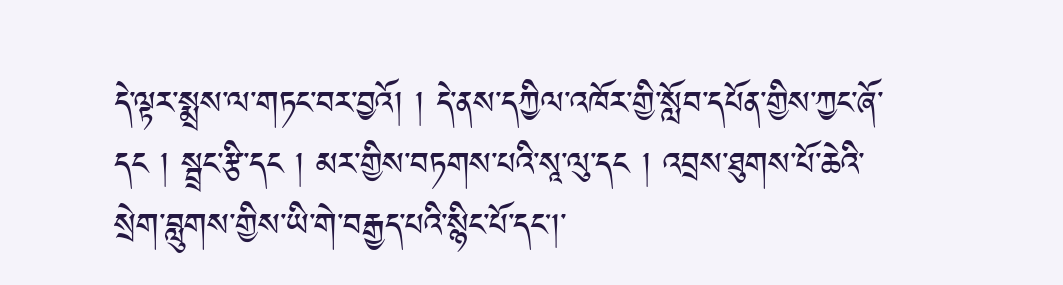དེ་ལྟར་སྨྲས་ལ་གཏང་བར་བྱའོ། ། དེ་ནས་དཀྱིལ་འཁོར་གྱི་སློབ་དཔོན་གྱིས་ཀྱང་ཞོ་དང ། སྦྲང་རྩི་དང ། མར་གྱིས་བཏགས་པའི་སཱ་ལུ་དང ། འབྲས་ཐུགས་པོ་ཆེའི་སྲེག་བླུགས་གྱིས་ཡི་གེ་བརྒྱད་པའི་སྙིང་པོ་དང།་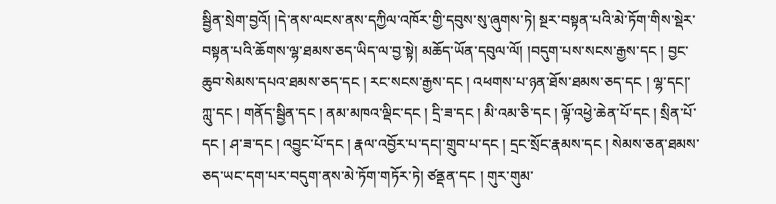སྦྱིན་སྲེག་བྱའོ། །དེ་ནས་ལངས་ནས་དཀྱིལ་འཁོར་གྱི་དབུས་སུ་ཞུགས་ཏེ། སྔར་བསྟན་པའི་མེ་ཏོག་གིས་སྡེར་བསྟན་པའི་ཆོགས་ལྷ་ཐམས་ཅད་ཡིད་ལ་བྱ་སྟེ། མཆོད་ཡོན་དབུལ་ལོ། །བདུག་པས་སངས་རྒྱས་དང ། བྱང་ཆུབ་སེམས་དཔའ་ཐམས་ཅད་དང ། རང་སངས་རྒྱས་དང ། འཕགས་པ་ཉན་ཐོས་ཐམས་ཅད་དང ། ལྷ་དང།་ཀླུ་དང ། གནོད་སྦྱིན་དང ། ནམ་མཁའ་ལྡིང་དང ། དྲི་ཟ་དང ། མི་འམ་ཅི་དང ། ལྟོ་འཕྱེ་ཆེན་པོ་དང ། སྲིན་པོ་དང ། ཤ་ཟ་དང ། འབྱུང་པོ་དང ། རྣལ་འབྱོར་པ་དང།་གྲུབ་པ་དང ། དྲང་སྲོང་རྣམས་དང ། སེམས་ཅན་ཐམས་ཅད་ཡང་དག་པར་བདུག་ནས་མེ་ཏོག་གཏོར་ཏེ། ཙནྡན་དང ། གུར་གུམ་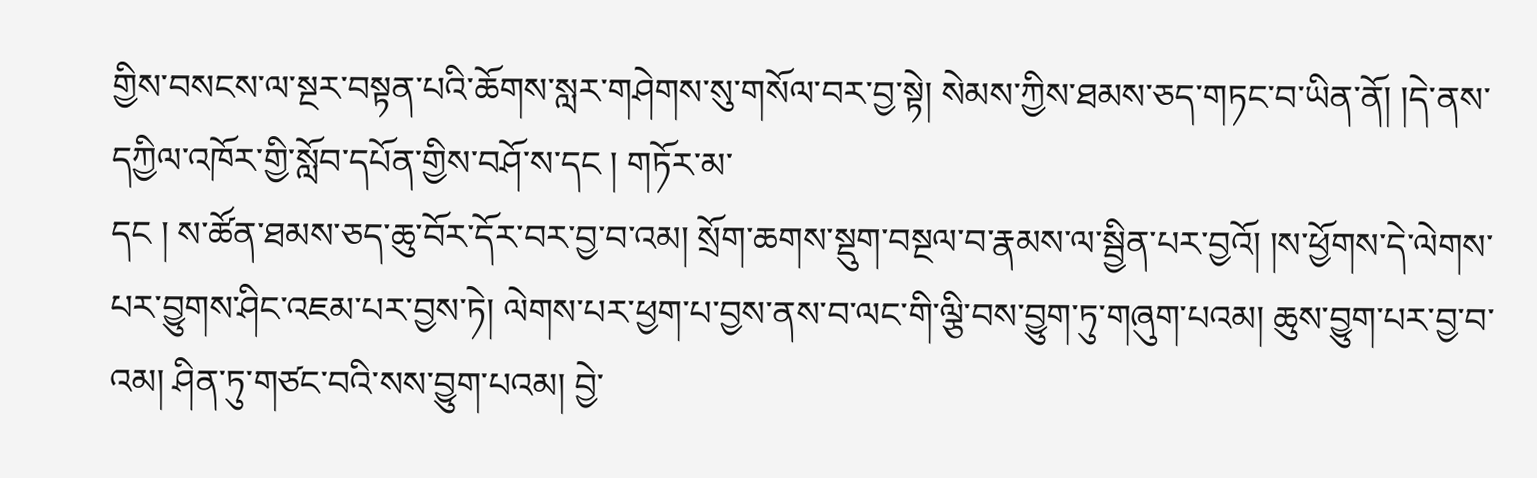གྱིས་བསངས་ལ་སྔར་བསྟན་པའི་ཆོགས་སླར་གཤེགས་སུ་གསོལ་བར་བྱ་སྟེ། སེམས་ཀྱིས་ཐམས་ཅད་གཏང་བ་ཡིན་ནོ། །དེ་ནས་དཀྱིལ་འཁོར་གྱི་སློབ་དཔོན་གྱིས་བཤོ་ས་དང ། གཏོར་མ་
དང ། ས་ཚོན་ཐམས་ཅད་ཆུ་བོར་དོར་བར་བྱ་བ་འམ། སྲོག་ཆགས་སྡུག་བསྔལ་བ་རྣམས་ལ་སྦྱིན་པར་བྱའོ། །ས་ཕྱོགས་དེ་ལེགས་པར་བྱུགས་ཤིང་འཇམ་པར་བྱས་ཏེ། ལེགས་པར་ཕྱག་པ་བྱས་ནས་བ་ལང་གི་ལྕི་བས་བྱུག་ཏུ་གཞུག་པའམ། ཆུས་བྱུག་པར་བྱ་བ་འམ། ཤིན་ཏུ་གཙང་བའི་སས་བྱུག་པའམ། བྱེ་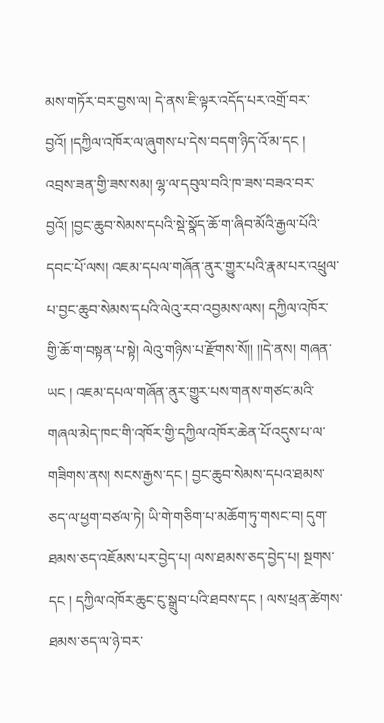མས་གཏོར་བར་བྱས་ལ། དེ་ནས་ཇི་ལྟར་འདོད་པར་འགྲོ་བར་བྱའོ། །དཀྱིལ་འཁོར་ལ་ཞུགས་པ་དེས་བདག་ཉིད་འོ་མ་དང ། འབྲས་ཟན་གྱི་ཟས་སམ། ལྷ་ལ་དབུལ་བའི་ཁ་ཟས་བཟའ་བར་བྱའོ། །བྱང་ཆུབ་སེམས་དཔའི་སྡེ་སྣོད་ཆོ་ག་ཞིབ་མོའི་རྒྱལ་པོའི་དབང་པོ་ལས། འཇམ་དཔལ་གཞོན་ནུར་གྱུར་པའི་རྣམ་པར་འཕྲུལ་པ་བྱང་ཆུབ་སེམས་དཔའི་ལེའུ་རབ་འབྱམས་ལས། དཀྱིལ་འཁོར་གྱི་ཆོ་ག་བསྟན་པ་སྟེ། ལེའུ་གཉིས་པ་རྫོགས་སོ།། །།དེ་ནས། གཞན་ཡང ། འཇམ་དཔལ་གཞོན་ནུར་གྱུར་པས་གནས་གཙང་མའི་གཞལ་མེད་ཁང་གི་འཁོར་གྱི་དཀྱིལ་འཁོར་ཆེན་པོ་འདུས་པ་ལ་གཟིགས་ནས། སངས་རྒྱས་དང ། བྱང་ཆུབ་སེམས་དཔའ་ཐམས་ཅད་ལ་ཕྱག་བཙལ་ཏེ། ཡི་གེ་གཅིག་པ་མཆོག་ཏུ་གསང་བ། དུག་ཐམས་ཅད་འཇོམས་པར་བྱེད་པ། ལས་ཐམས་ཅད་བྱེད་པ། སྔགས་དང ། དཀྱིལ་འཁོར་ཆུང་ངུ་སྒྲུབ་པའི་ཐབས་དང ། ལས་ཕྲན་ཚེགས་ཐམས་ཅད་ལ་ཉེ་བར་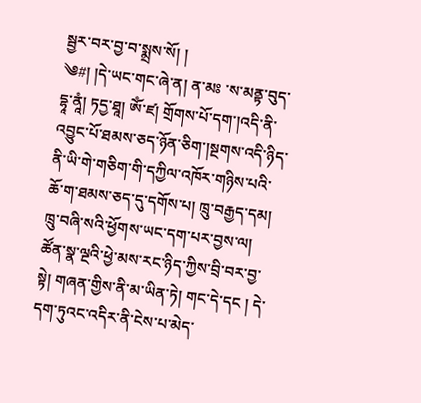སྦྱར་བར་བྱ་བ་སྨྲས་སོ། །
༄#། །དེ་ཡང་གང་ཞེ་ན། ན་མཿ ་ས་མནྟ་བུད་དྷཱ་ནཱཾ། ཏདྱ་ཐཱ། ཨོཾ་ཛ། གྲོགས་པོ་དག་།འདི་ནི་འབྱུང་པོ་ཐམས་ཅད་ཉོན་ཅིག་།སྔགས་འདི་ཉིད་ནི་ཡི་གེ་གཅིག་གི་དཀྱིལ་འཁོར་གཉིས་པའི་ཆོ་ག་ཐམས་ཅད་དུ་དགོས་པ། ཁྲུ་བརྒྱད་དམ། ཁྲུ་བཞི་སའི་ཕྱོགས་ཡང་དག་པར་བྱས་ལ། ཚོན་སྣ་ལྔའི་ཕྱེ་མས་རང་ཉིད་ཀྱིས་བྲི་བར་བྱ་སྟེ། གཞན་གྱིས་ནི་མ་ཡིན་ཏེ། གང་དེ་དང ། དེ་དག་ཏུའང་འདིར་ནི་ངེས་པ་མེད་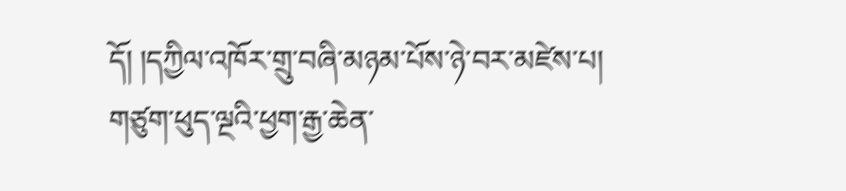དོ། །དཀྱིལ་འཁོར་གྲུ་བཞི་མཉམ་པོས་ཉེ་བར་མཛེས་པ། གཙུག་ཕུད་ལྔའི་ཕྱག་རྒྱ་ཆེན་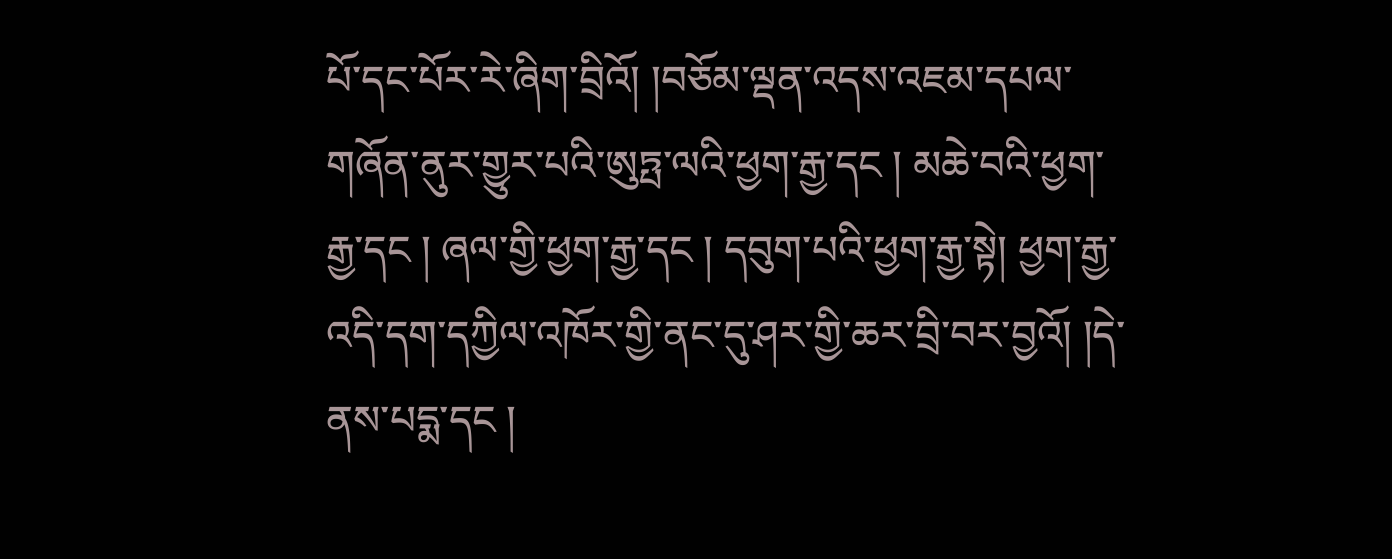པོ་དང་པོར་རེ་ཞིག་བྲིའོ། །བཅོམ་ལྡན་འདས་འཇམ་དཔལ་གཞོན་ནུར་གྱུར་པའི་ཨུཏྤ་ལའི་ཕྱག་རྒྱ་དང ། མཆེ་བའི་ཕྱག་རྒྱ་དང ། ཞལ་གྱི་ཕྱག་རྒྱ་དང ། དབུག་པའི་ཕྱག་རྒྱ་སྟེ། ཕྱག་རྒྱ་འདི་དག་དཀྱིལ་འཁོར་གྱི་ནང་དུ་ཤར་གྱི་ཆར་བྲི་བར་བྱའོ། །དེ་ནས་པདྨ་དང །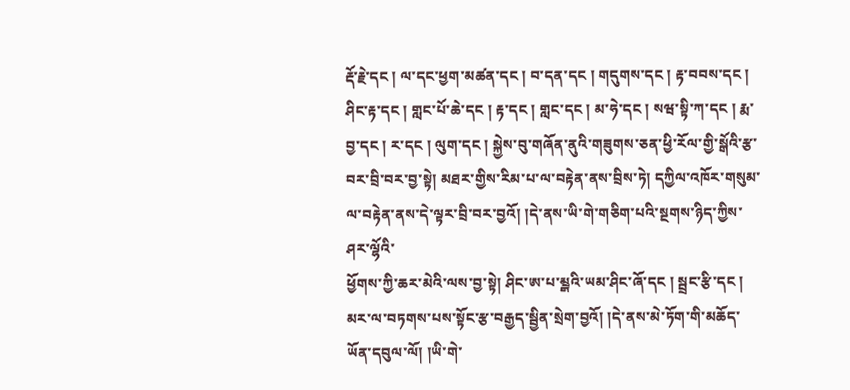རྡོ་རྗེ་དང ། ལ་དང་ཕྱག་མཚན་དང ། བ་དན་དང ། གདུགས་དང ། རྟ་བབས་དང ། ཤིང་རྟ་དང ། གླང་པོ་ཆེ་དང ། རྟ་དང ། གླང་དང ། མ་ཧེ་དང ། སཝ་སྟི་ཀ་དང ། རྨ་བྱ་དང ། ར་དང ། ལུག་དང ། སྐྱེས་བུ་གཞོན་ནུའི་གཟུགས་ཅན་ཕྱི་རོལ་གྱི་སྒོའི་རྩ་བར་བྲི་བར་བྱ་སྟེ། མཐར་གྱིས་རིམ་པ་ལ་བརྟེན་ནས་བྲིས་ཏེ། དཀྱིལ་འཁོར་གསུམ་ལ་བརྟེན་ནས་དེ་ལྟར་བྲི་བར་བྱའོ། །དེ་ནས་ཡི་གེ་གཅིག་པའི་སྔགས་ཉིད་ཀྱིས་ཤར་ལྷོའི་
ཕྱོགས་ཀྱི་ཆར་མེའི་ལས་བྱ་སྟེ། ཤིང་ཨ་པ་མྲྒའི་ཡམ་ཤིང་ཞོ་དང ། སྦྲང་རྩི་དང ། མར་ལ་བཏགས་པས་སྟོང་རྩ་བརྒྱད་སྦྱིན་སྲེག་བྱའོ། །དེ་ནས་མེ་ཏོག་གི་མཆོད་ཡོན་དབུལ་ལོ། །ཡི་གེ་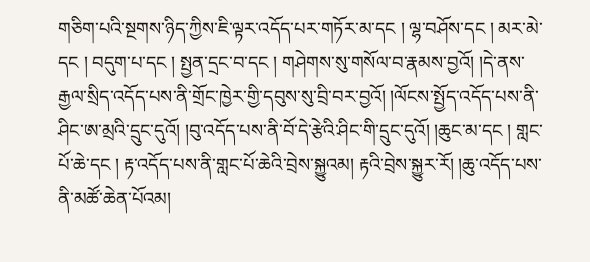གཅིག་པའི་སྔགས་ཉིད་ཀྱིས་ཇི་ལྟར་འདོད་པར་གཏོར་མ་དང ། ལྷ་བཤོས་དང ། མར་མེ་དང ། བདུག་པ་དང ། སྤྱན་དྲང་བ་དང ། གཤེགས་སུ་གསོལ་བ་རྣམས་བྱའོ། །དེ་ནས་རྒྱལ་སྲིད་འདོད་པས་ནི་གྲོང་ཁྱེར་གྱི་དབུས་སུ་བྲི་བར་བྱའོ། །ལོངས་སྤྱོད་འདོད་པས་ནི་ཤིང་ཨ་མྲའི་དྲུང་དུའོ། །བུ་འདོད་པས་ནི་བོ་དེ་རྩེའི་ཤིང་གི་དྲུང་དུའོ། །ཆུང་མ་དང ། གླང་པོ་ཆེ་དང ། རྟ་འདོད་པས་ནི་གླང་པོ་ཆེའི་བྲེས་སྐྱུའམ། རྟའི་བྲེས་སྐྱུར་རོ། །ཆུ་འདོད་པས་ནི་མཚོ་ཆེན་པོའམ།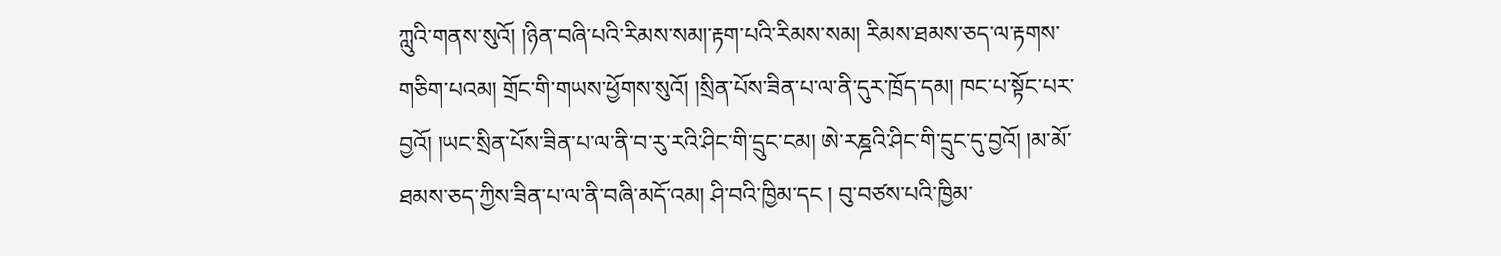ཀླུའི་གནས་སུའོ། །ཉིན་བཞི་པའི་རིམས་སམ།་རྟག་པའི་རིམས་སམ། རིམས་ཐམས་ཅད་ལ་རྟགས་གཅིག་པའམ། གྲོང་གི་གཡས་ཕྱོགས་སུའོ། །སྲིན་པོས་ཟིན་པ་ལ་ནི་དུར་ཁྲོད་དམ། ཁང་པ་སྟོང་པར་བྱའོ། །ཡང་སྲིན་པོས་ཟིན་པ་ལ་ནི་བ་རུ་རའི་ཤིང་གི་དྲུང་ངམ། ཨེ་རཎྜའི་ཤིང་གི་དྲུང་དུ་བྱའོ། །མ་མོ་ཐམས་ཅད་ཀྱིས་ཟིན་པ་ལ་ནི་བཞི་མདོ་འམ། ཤི་བའི་ཁྱིམ་དང ། བུ་བཙས་པའི་ཁྱིམ་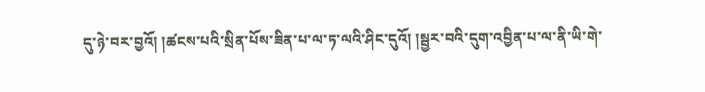དུ་ཉེ་བར་བྱའོ། །ཚངས་པའི་སྲིན་པོས་ཟིན་པ་ལ་ཏ་ལའི་ཤིང་དུའོ། །སྦྱར་བའི་དུག་འབྱིན་པ་ལ་ནི་ཡི་གེ་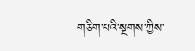གཅིག་པའི་སྔགས་ཀྱིས་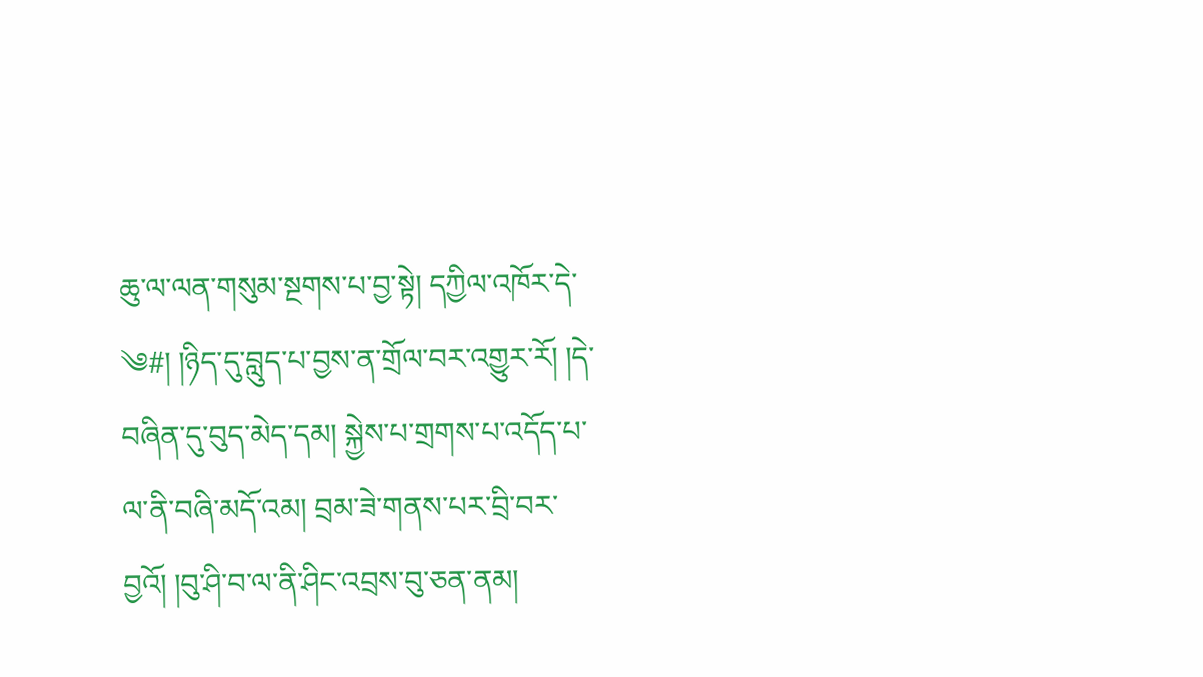ཆུ་ལ་ལན་གསུམ་སྔགས་པ་བྱ་སྟེ། དཀྱིལ་འཁོར་དེ་
༄#། །ཉིད་དུ་བླུད་པ་བྱས་ན་གྲོལ་བར་འགྱུར་རོ། །དེ་བཞིན་དུ་བུད་མེད་དམ། སྐྱེས་པ་གྲགས་པ་འདོད་པ་ལ་ནི་བཞི་མདོ་འམ། བྲམ་ཟེ་གནས་པར་བྲི་བར་བྱའོ། །བུ་ཤི་བ་ལ་ནི་ཤིང་འབྲས་བུ་ཅན་ནམ།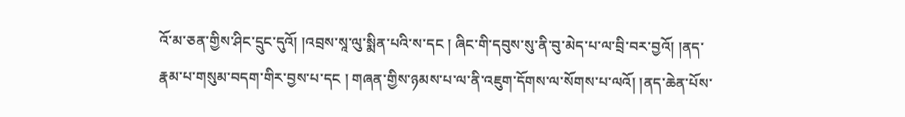འོ་མ་ཅན་གྱིས་ཤིང་དྲུང་དུའོ། །འབྲས་སཱ་ལུ་སྨིན་པའི་ས་དང ། ཞིང་གི་དབུས་སུ་ནི་བུ་མེད་པ་ལ་བྲི་བར་བྱའོ། །ནད་རྣམ་པ་གསུམ་བདག་གིར་བྱས་པ་དང ། གཞན་གྱིས་ཉམས་པ་ལ་ནི་འཇུག་དོགས་ལ་སོགས་པ་ལའོ། །ནད་ཆེན་པོས་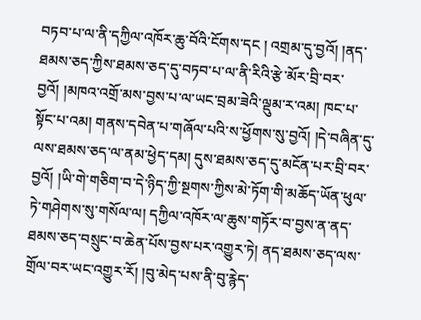བཏབ་པ་ལ་ནི་དཀྱིལ་འཁོར་ཆུ་བོའི་ངོགས་དང ། འགྲམ་དུ་བྱའོ། །ནད་ཐམས་ཅད་ཀྱིས་ཐམས་ཅད་དུ་བཏབ་པ་ལ་ནི་རིའི་རྩེ་མོར་བྲི་བར་བྱའོ། །མཁའ་འགྲོ་མས་བྱས་པ་ལ་ཡང་བྲམ་ཟེའི་ལྡུམ་ར་འམ། ཁང་པ་སྟོང་པ་འམ། གནས་དབེན་པ་གཞོལ་པའི་ས་ཕྱོགས་སུ་བྱའོ། །དེ་བཞིན་དུ་ལས་ཐམས་ཅད་ལ་ནམ་ཕྱེད་དམ། དུས་ཐམས་ཅད་དུ་མངོན་པར་བྲི་བར་བྱའོ། །ཡི་གེ་གཅིག་བ་དེ་ཉིད་ཀྱི་སྔགས་ཀྱིས་མེ་ཏོག་གི་མཆོད་ཡོན་ཕུལ་ཏེ་གཤེགས་སུ་གསོལ་ལ། དཀྱིལ་འཁོར་ལ་ཆུས་གཏོར་བ་བྱས་ན་ནད་ཐམས་ཅད་བསྲུང་བ་ཆེན་པོས་བྱས་པར་འགྱུར་ཏེ། ནད་ཐམས་ཅད་ལས་གྲོལ་བར་ཡང་འགྱུར་རོ། །བུ་མེད་པས་ནི་བུ་རྙེད་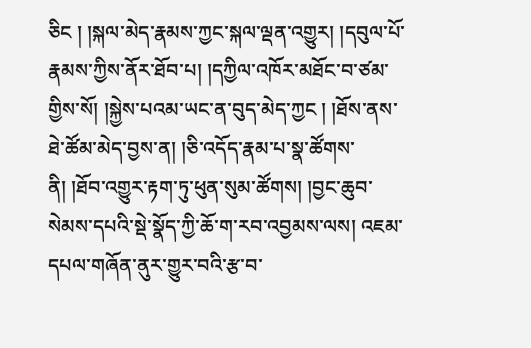ཅིང ། །སྐལ་མེད་རྣམས་ཀྱང་སྐལ་ལྡན་འགྱུར། །དབུལ་པོ་རྣམས་ཀྱིས་ནོར་ཐོབ་པ། །དཀྱིལ་འཁོར་མཐོང་བ་ཙམ་
གྱིས་སོ། །སྐྱེས་པའམ་ཡང་ན་བུད་མེད་ཀྱང ། །ཐོས་ནས་ཐེ་ཚོམ་མེད་བྱས་ན། །ཅི་འདོད་རྣམ་པ་སྣ་ཚོགས་ནི། །ཐོབ་འགྱུར་རྟག་ཏུ་ཕུན་སུམ་ཚོགས། །བྱང་ཆུབ་སེམས་དཔའི་སྡེ་སྣོད་ཀྱི་ཆོ་ག་རབ་འབྱམས་ལས། འཇམ་དཔལ་གཞོན་ནུར་གྱུར་བའི་རྩ་བ་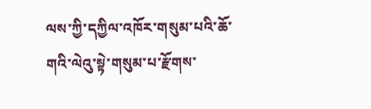ལས་ཀྱི་དཀྱིལ་འཁོར་གསུམ་པའི་ཆོ་གའི་ལེའུ་སྟེ་གསུམ་པ་རྫོགས་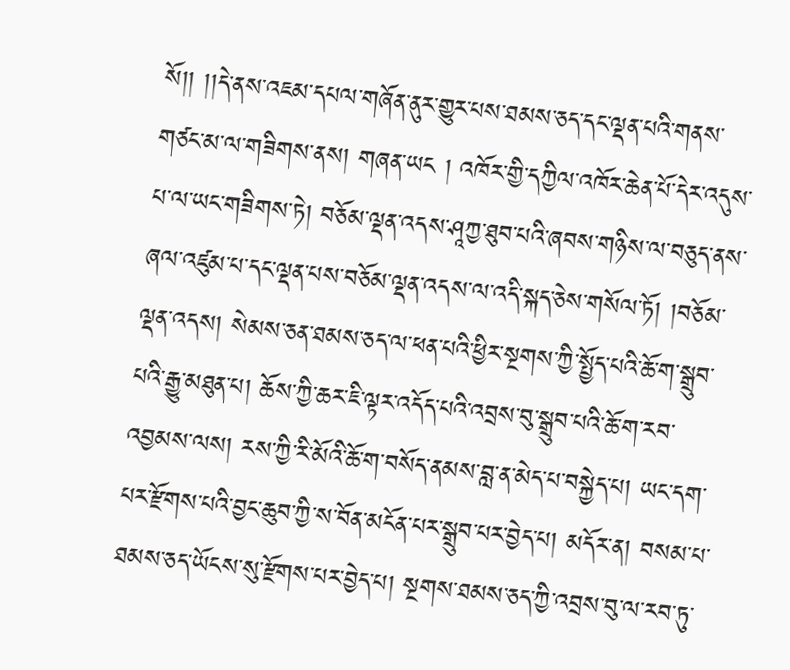སོ།། །།དེ་ནས་འཇམ་དཔལ་གཞོན་ནུར་གྱུར་པས་ཐམས་ཅད་དང་ལྡན་པའི་གནས་གཙང་མ་ལ་གཟིགས་ནས། གཞན་ཡང ། འཁོར་གྱི་དཀྱིལ་འཁོར་ཆེན་པོ་དེར་འདུས་པ་ལ་ཡང་གཟིགས་ཏེ། བཅོམ་ལྡན་འདས་ཤཱཀྱ་ཐུབ་པའི་ཞབས་གཉིས་ལ་བཅུད་ནས་ཞལ་འཛུམ་པ་དང་ལྡན་པས་བཅོམ་ལྡན་འདས་ལ་འདི་སྐད་ཅེས་གསོལ་ཏོ། །བཅོམ་ལྡན་འདས། སེམས་ཅན་ཐམས་ཅད་ལ་ཕན་པའི་ཕྱིར་སྔགས་ཀྱི་སྤྱོད་པའི་ཆོ་ག་སྒྲུབ་པའི་རྒྱུ་མཐུན་པ། ཆོས་ཀྱི་ཆར་ཇི་ལྟར་འདོད་པའི་འབྲས་བུ་སྒྲུབ་པའི་ཆོ་ག་རབ་འབྱམས་ལས། རས་ཀྱི་རི་མོའི་ཆོ་ག་བསོད་ནམས་བླ་ན་མེད་པ་བསྐྱེད་པ། ཡང་དག་པར་རྫོགས་པའི་བྱང་ཆུབ་ཀྱི་ས་བོན་མངོན་པར་སྒྲུབ་པར་བྱེད་པ། མདོར་ན། བསམ་པ་ཐམས་ཅད་ཡོངས་སུ་རྫོགས་པར་བྱེད་པ། སྔགས་ཐམས་ཅད་ཀྱི་འབྲས་བུ་ལ་རབ་ཏུ་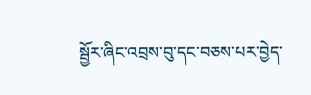སྦྱོར་ཞིང་འབྲས་བུ་དང་བཅས་པར་བྱེད་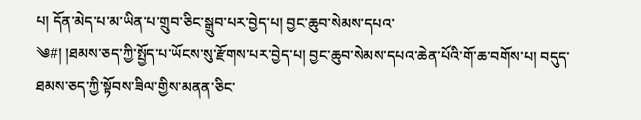པ། དོན་མེད་པ་མ་ཡིན་པ་གྲུབ་ཅིང་སྒྲུབ་པར་བྱེད་པ། བྱང་ཆུབ་སེམས་དཔའ་
༄#། །ཐམས་ཅད་ཀྱི་སྤྱོད་པ་ཡོངས་སུ་རྫོགས་པར་བྱེད་པ། བྱང་ཆུབ་སེམས་དཔའ་ཆེན་པོའི་གོ་ཆ་བགོས་པ། བདུད་ཐམས་ཅད་ཀྱི་སྟོབས་ཟིལ་གྱིས་མནན་ཅིང་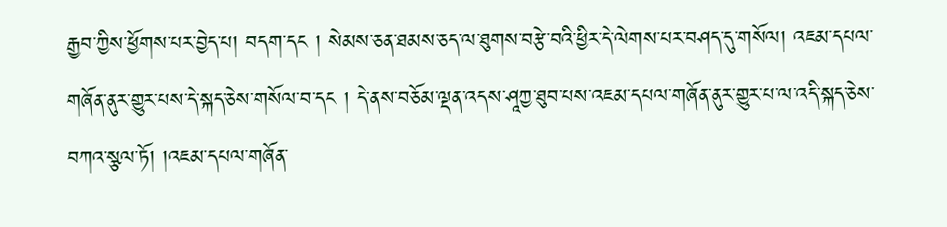རྒྱབ་ཀྱིས་ཕྱོགས་པར་བྱེད་པ། བདག་དང ། སེམས་ཅན་ཐམས་ཅད་ལ་ཐུགས་བརྩེ་བའི་ཕྱིར་དེ་ལེགས་པར་བཤད་དུ་གསོལ། འཇམ་དཔལ་གཞོན་ནུར་གྱུར་པས་དེ་སྐད་ཅེས་གསོལ་བ་དང ། དེ་ནས་བཅོམ་ལྡན་འདས་ཤཱཀྱ་ཐུབ་པས་འཇམ་དཔལ་གཞོན་ནུར་གྱུར་པ་ལ་འདི་སྐད་ཅེས་བཀའ་སྩལ་ཏོ། །འཇམ་དཔལ་གཞོན་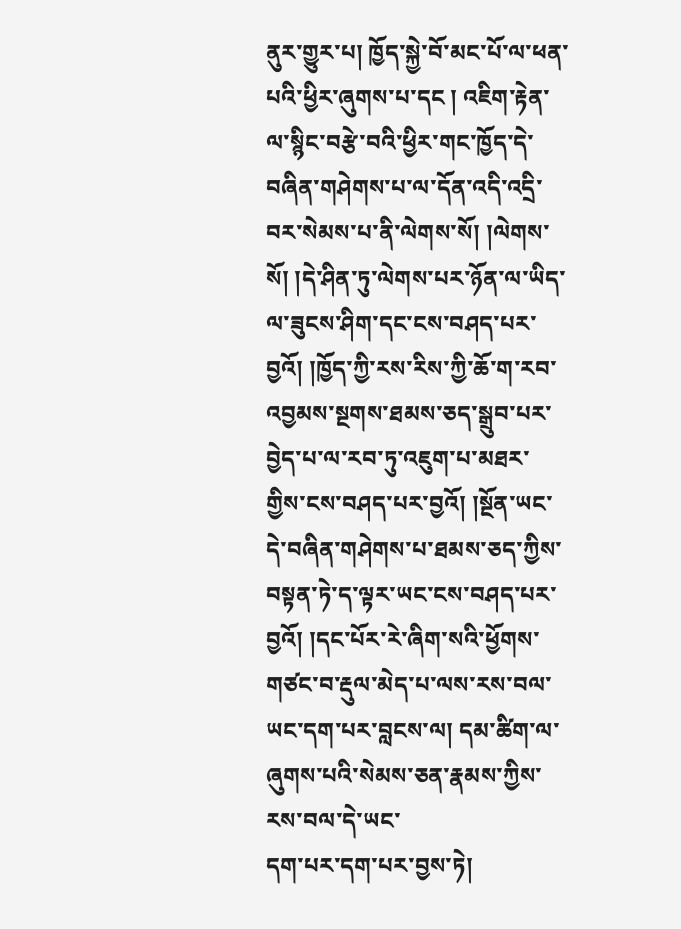ནུར་གྱུར་པ། ཁྱོད་སྐྱེ་བོ་མང་པོ་ལ་ཕན་པའི་ཕྱིར་ཞུགས་པ་དང ། འཇིག་རྟེན་ལ་སྙིང་བརྩེ་བའི་ཕྱིར་གང་ཁྱོད་དེ་བཞིན་གཤེགས་པ་ལ་དོན་འདི་འདྲི་བར་སེམས་པ་ནི་ལེགས་སོ། །ལེགས་སོ། །དེ་ཤིན་ཏུ་ལེགས་པར་ཉོན་ལ་ཡིད་ལ་ཟུངས་ཤིག་དང་ངས་བཤད་པར་བྱའོ། །ཁྱོད་ཀྱི་རས་རིས་ཀྱི་ཆོ་ག་རབ་འབྱམས་སྔགས་ཐམས་ཅད་སྒྲུབ་པར་བྱེད་པ་ལ་རབ་ཏུ་འཇུག་པ་མཐར་གྱིས་ངས་བཤད་པར་བྱའོ། །སྔོན་ཡང་དེ་བཞིན་གཤེགས་པ་ཐམས་ཅད་ཀྱིས་བསྟན་ཏེ་ད་ལྟར་ཡང་ངས་བཤད་པར་བྱའོ། །དང་པོར་རེ་ཞིག་སའི་ཕྱོགས་གཙང་བ་རྡུལ་མེད་པ་ལས་རས་བལ་ཡང་དག་པར་བླངས་ལ། དམ་ཚིག་ལ་ཞུགས་པའི་སེམས་ཅན་རྣམས་ཀྱིས་རས་བལ་དེ་ཡང་
དག་པར་དག་པར་བྱས་ཏེ།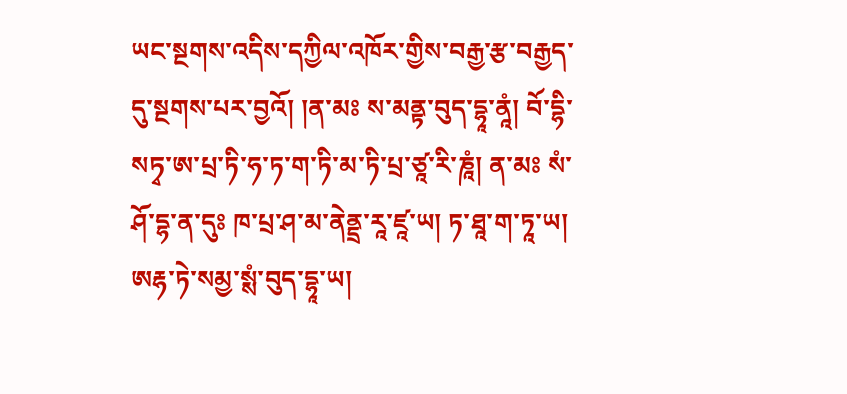ཡང་སྔགས་འདིས་དཀྱིལ་འཁོར་གྱིས་བརྒྱ་རྩ་བརྒྱད་དུ་སྔགས་པར་བྱའོ། །ན་མཿ ས་མནྟ་བུད་དྷཱ་ནཱཾ། བོ་དྷི་སཏྭ་ཨ་པྲ་ཏི་ཧ་ཏ་ག་ཏི་མ་ཏི་པྲ་ཙཱ་རི་ཎཱཾ། ན་མཿ སཾ་ཤོ་དྷ་ན་དུཿ ཁ་པྲ་ཤ་མ་ནེནྡྲ་རཱ་ཛཱ་ཡ། ཏ་ཐཱ་ག་ཏཱ་ཡ། ཨརྷ་ཏེ་སམྱ་སྶཾ་བུད་དྷཱ་ཡ།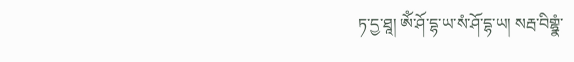ཏ་དྱ་ཐཱ། ཨོཾ་ཤོ་དྷ་ཡ་སཾ་ཤོ་དྷ་ཡ། སརྦ་བིགྷྣཾ་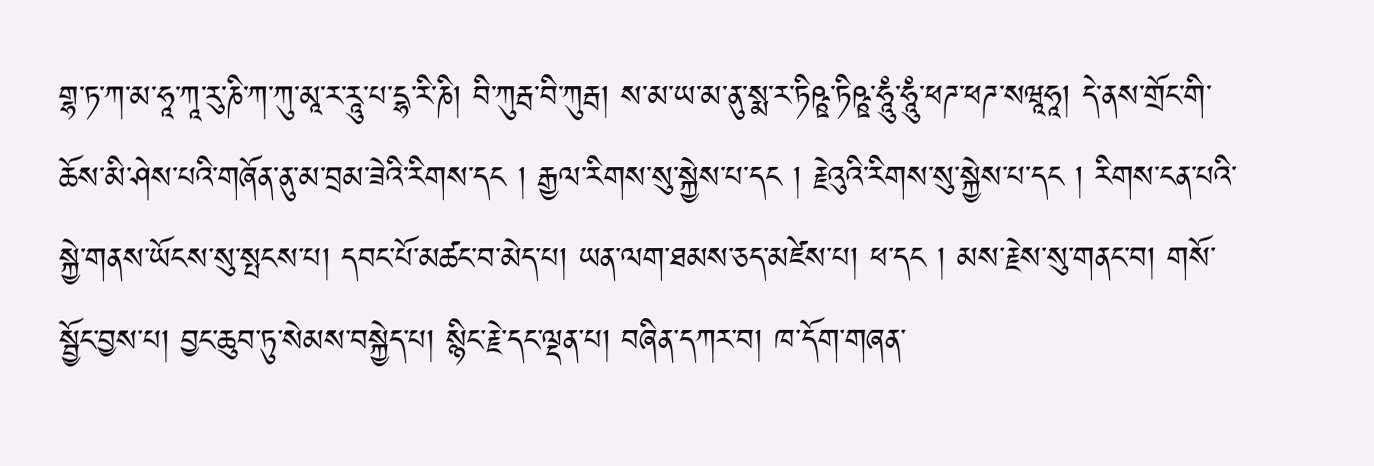གྷ་ཏ་ཀ་མ་ཧཱ་ཀཱ་རུ་ཎི་ཀ་ཀུ་མཱ་ར་རཱུ་པ་དྷ་རི་ཎི། བི་ཀུརྦ་བི་ཀུརྦ། ས་མ་ཡ་མ་ནུ་སྨ་ར་ཏིཥྛ་ཏིཥྛ་ཧཱུཾ་ཧཱུཾ་ཕཌ་ཕཌ་སཝཱཧཱ། དེ་ནས་གྲོང་གི་ཆོས་མི་ཤེས་པའི་གཞོན་ནུ་མ་བྲམ་ཟེའི་རིགས་དང ། རྒྱལ་རིགས་སུ་སྐྱེས་པ་དང ། རྗེའུའི་རིགས་སུ་སྐྱེས་པ་དང ། རིགས་ངན་པའི་སྐྱེ་གནས་ཡོངས་སུ་སྤངས་པ། དབང་པོ་མཚང་བ་མེད་པ། ཡན་ལག་ཐམས་ཅད་མཛེས་པ། ཕ་དང ། མས་རྗེས་སུ་གནང་བ། གསོ་སྦྱོང་བྱས་པ། བྱང་ཆུབ་ཏུ་སེམས་བསྐྱེད་པ། སྙིང་རྗེ་དང་ལྡན་པ། བཞིན་དཀར་བ། ཁ་དོག་གཞན་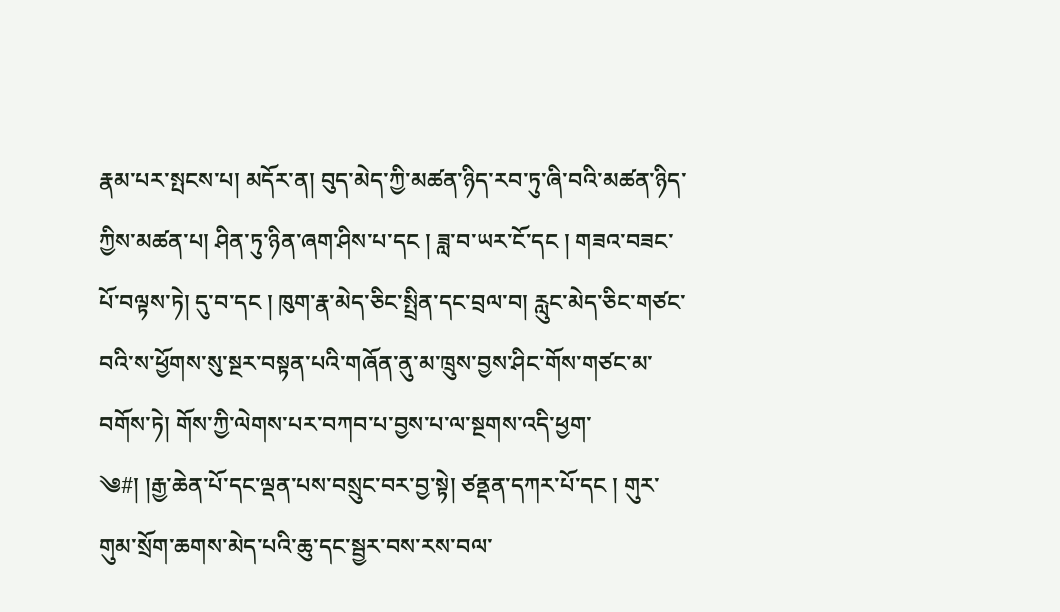རྣམ་པར་སྤངས་པ། མདོར་ན། བུད་མེད་ཀྱི་མཚན་ཉིད་རབ་ཏུ་ཞི་བའི་མཚན་ཉིད་ཀྱིས་མཚན་པ། ཤིན་ཏུ་ཉིན་ཞག་ཤིས་པ་དང ། ཟླ་བ་ཡར་ངོ་དང ། གཟའ་བཟང་པོ་བལྟས་ཏེ། དུ་བ་དང ། ཁུག་རྣ་མེད་ཅིང་སྤྲིན་དང་བྲལ་བ། རླུང་མེད་ཅིང་གཙང་བའི་ས་ཕྱོགས་སུ་སྔར་བསྟན་པའི་གཞོན་ནུ་མ་ཁྲུས་བྱས་ཤིང་གོས་གཙང་མ་བགོས་ཏེ། གོས་ཀྱི་ལེགས་པར་བཀབ་པ་བྱས་པ་ལ་སྔགས་འདི་ཕྱག་
༄#། །རྒྱ་ཆེན་པོ་དང་ལྡན་པས་བསྲུང་བར་བྱ་སྟེ། ཙནྡན་དཀར་པོ་དང ། གུར་གུམ་སྲོག་ཆགས་མེད་པའི་ཆུ་དང་སྦྱར་བས་རས་བལ་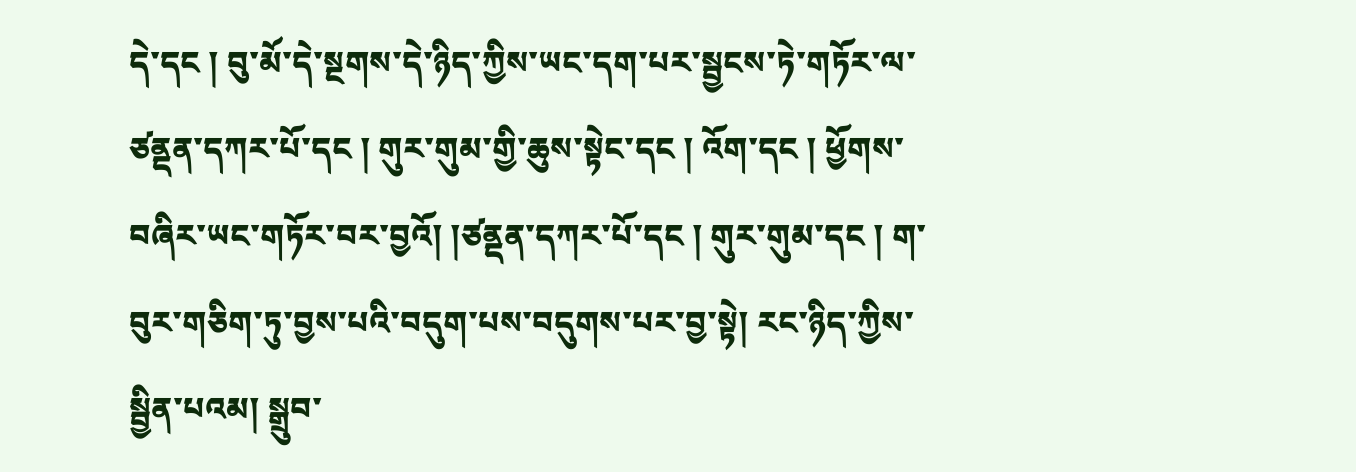དེ་དང ། བུ་མོ་དེ་སྔགས་དེ་ཉིད་ཀྱིས་ཡང་དག་པར་སྦྱངས་ཏེ་གཏོར་ལ་ཙནྡན་དཀར་པོ་དང ། གུར་གུམ་གྱི་ཆུས་སྟེང་དང ། འོག་དང ། ཕྱོགས་བཞིར་ཡང་གཏོར་བར་བྱའོ། །ཙནྡན་དཀར་པོ་དང ། གུར་གུམ་དང ། ག་བུར་གཅིག་ཏུ་བྱས་པའི་བདུག་པས་བདུགས་པར་བྱ་སྟེ། རང་ཉིད་ཀྱིས་སྦྱིན་པའམ། སྒྲུབ་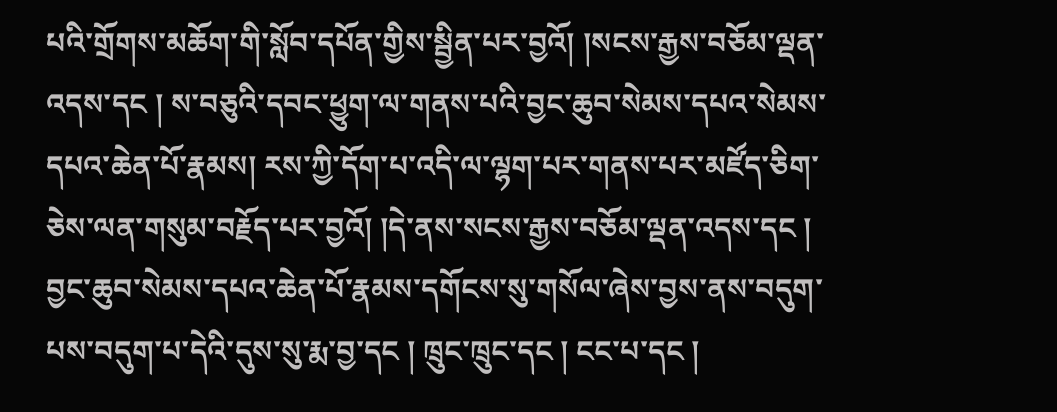པའི་གྲོགས་མཆོག་གི་སློབ་དཔོན་གྱིས་སྦྱིན་པར་བྱའོ། །སངས་རྒྱས་བཅོམ་ལྡན་འདས་དང ། ས་བཅུའི་དབང་ཕྱུག་ལ་གནས་པའི་བྱང་ཆུབ་སེམས་དཔའ་སེམས་དཔའ་ཆེན་པོ་རྣམས། རས་ཀྱི་དོག་པ་འདི་ལ་ལྷག་པར་གནས་པར་མཛོད་ཅིག་ཅེས་ལན་གསུམ་བརྗོད་པར་བྱའོ། །དེ་ནས་སངས་རྒྱས་བཅོམ་ལྡན་འདས་དང ། བྱང་ཆུབ་སེམས་དཔའ་ཆེན་པོ་རྣམས་དགོངས་སུ་གསོལ་ཞེས་བྱས་ནས་བདུག་པས་བདུག་པ་དེའི་དུས་སུ་རྨ་བྱ་དང ། ཁྲུང་ཁྲུང་དང ། ངང་པ་དང །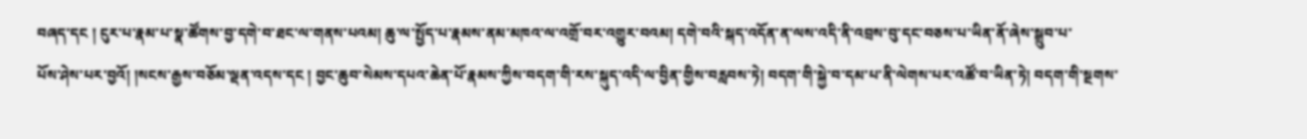བཞད་དང ། ངུར་པ་རྣམ་པ་སྣ་ཚོགས་བྱ་དགེ་བ་ཐང་ལ་གནས་པའམ། ཆུ་ལ་སྤྱོད་པ་རྣམས་ནམ་མཁའ་ལ་འགྲོ་བར་འགྱུར་བའམ། དགེ་བའི་སྐད་འདོན་ན་ལས་འདི་ནི་འབྲས་བུ་དང་བཅས་པ་ཡིན་ནོ་ཞེས་སྒྲུབ་པ་
པོས་ཤེས་པར་བྱའོ། །སངས་རྒྱས་བཅོམ་ལྡན་འདས་དང ། བྱང་ཆུབ་སེམས་དཔའ་ཆེན་པོ་རྣམས་ཀྱིས་བདག་གི་རས་སྐུད་འདི་ལ་བྱིན་གྱིས་བརླབས་ཏེ། བདག་གི་སྐྱེ་བ་དམ་པ་ནི་ལེགས་པར་འཚོ་བ་ཡིན་ཏེ། བདག་གི་སྔགས་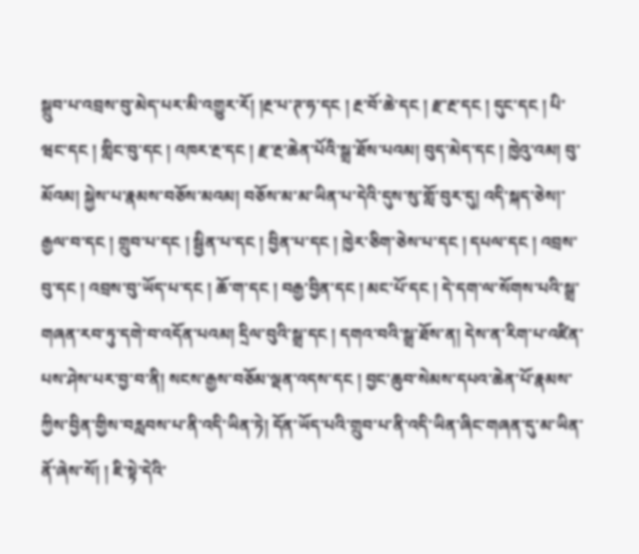སྒྲུབ་པ་འབྲས་བུ་མེད་པར་མི་འགྱུར་རོ། །རྔ་པ་ཊ་ཧ་དང ། རྔ་བོ་ཆེ་དང ། རྫ་རྔ་དང ། དུང་དང ། པི་ཝང་དང ། གླིང་བུ་དང ། འཁར་རྔ་དང ། རྫ་རྔ་ཆེན་པོའི་སྒྲ་ཐོས་པའམ། བུད་མེད་དང ། ཁྱེའུ་འམ། བུ་མོའམ། སྐྱེས་པ་རྣམས་བཅོས་མའམ། བཅོས་མ་མ་ཡིན་པ་དེའི་དུས་སུ་གློ་བུར་དུ། འདི་སྐད་ཅེས།་རྒྱལ་བ་དང ། གྲུབ་པ་དང ། སྦྱིན་པ་དང ། བྱིན་པ་དང ། ཁྱེར་ཅིག་ཅེས་པ་དང ། དཔལ་དང ། འབྲས་བུ་དང ། འབྲས་བུ་ཡོད་པ་དང ། ཆོ་ག་དང ། བརྒྱ་བྱིན་དང ། མང་པོ་དང ། དེ་དག་ལ་སོགས་པའི་སྒྲ་གཞན་རབ་ཏུ་དགེ་བ་འདོན་པའམ། དྲིལ་བུའི་སྒྲ་དང ། དགའ་བའི་སྒྲ་ཐོས་ན། དེས་ན་རིག་པ་འཛིན་པས་ཤེས་པར་བྱ་བ་ནི། སངས་རྒྱས་བཅོམ་ལྡན་འདས་དང ། བྱང་ཆུབ་སེམས་དཔའ་ཆེན་པོ་རྣམས་ཀྱིས་བྱིན་གྱིས་བརླབས་པ་ནི་འདི་ཡིན་ཏེ། དོན་ཡོད་པའི་གྲུབ་པ་ནི་འདི་ཡིན་ཞིང་གཞན་དུ་མ་ཡིན་ནོ་ཞེས་སོ། ། ཇི་སྟེ་དེའི་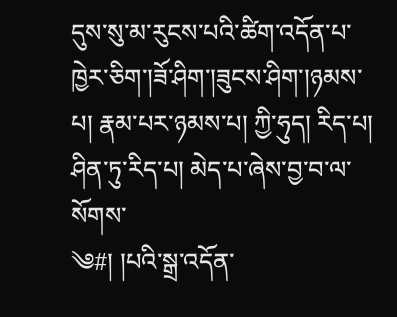དུས་སུ་མ་རུངས་པའི་ཚིག་འདོན་པ་ཁྱེར་ཅིག་།ཟོ་ཤིག་།ཟུངས་ཤིག་།ཉམས་པ། རྣམ་པར་ཉམས་པ། ཀྱི་ཧུད། རིད་པ། ཤིན་ཏུ་རིད་པ། མེད་པ་ཞེས་བྱ་བ་ལ་སོགས་
༄#། །པའི་སྒྲ་འདོན་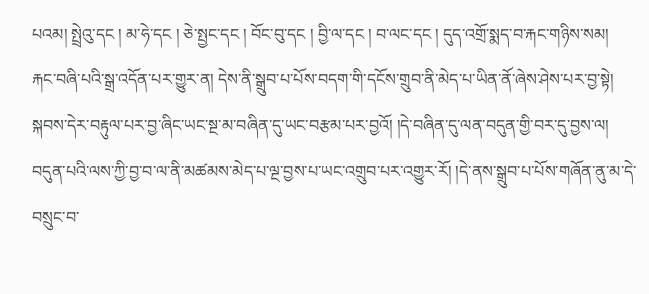པའམ། སྤྲེའུ་དང ། མ་ཧེ་དང ། ཅེ་སྤྱང་དང ། བོང་བུ་དང ། བྱི་ལ་དང ། བ་ལང་དང ། དུད་འགྲོ་སྨད་བ་རྐང་གཉིས་སམ། རྐང་བཞི་པའི་སྒྲ་འདོན་པར་གྱུར་ན། དེས་ནི་སྒྲུབ་པ་པོས་བདག་གི་དངོས་གྲུབ་ནི་མེད་པ་ཡིན་ནོ་ཞེས་ཤེས་པར་བྱ་སྟེ། སྐབས་དེར་བརྟུལ་པར་བྱ་ཞིང་ཡང་སྔ་མ་བཞིན་དུ་ཡང་བརྩམ་པར་བྱའོ། །དེ་བཞིན་དུ་ལན་བདུན་གྱི་བར་དུ་བྱས་ལ། བདུན་པའི་ལས་ཀྱི་བྱ་བ་ལ་ནི་མཚམས་མེད་པ་ལྔ་བྱས་པ་ཡང་འགྲུབ་པར་འགྱུར་རོ། །དེ་ནས་སྒྲུབ་པ་པོས་གཞོན་ནུ་མ་དེ་བསྲུང་བ་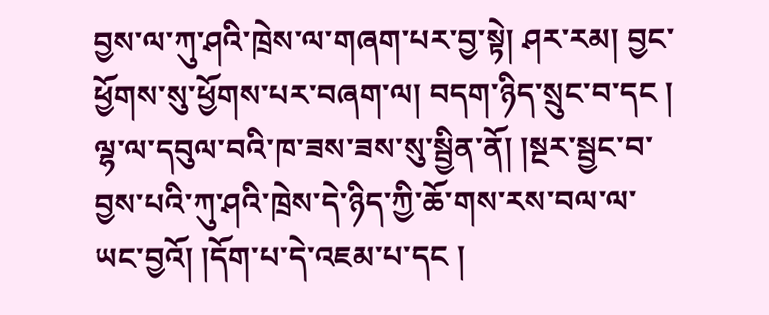བྱས་ལ་ཀུ་ཤའི་ཁྲེས་ལ་གཞག་པར་བྱ་སྟེ། ཤར་རམ། བྱང་ཕྱོགས་སུ་ཕྱོགས་པར་བཞག་ལ། བདག་ཉིད་སྲུང་བ་དང ། ལྷ་ལ་དབུལ་བའི་ཁ་ཟས་ཟས་སུ་སྦྱིན་ནོ། །སྔར་སྦྱང་བ་བྱས་པའི་ཀུ་ཤའི་ཁྲེས་དེ་ཉིད་ཀྱི་ཆོ་གས་རས་བལ་ལ་ཡང་བྱའོ། །དོག་པ་དེ་འཇམ་པ་དང །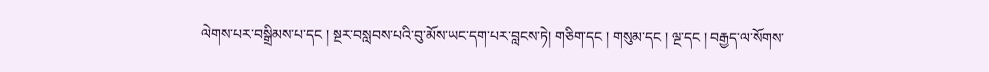ལེགས་པར་བསྒྲིམས་པ་དང ། སྔར་བསླབས་པའི་བུ་མོས་ཡང་དག་པར་བླངས་ཏེ། གཅིག་དང ། གསུམ་དང ། ལྔ་དང ། བརྒྱད་ལ་སོགས་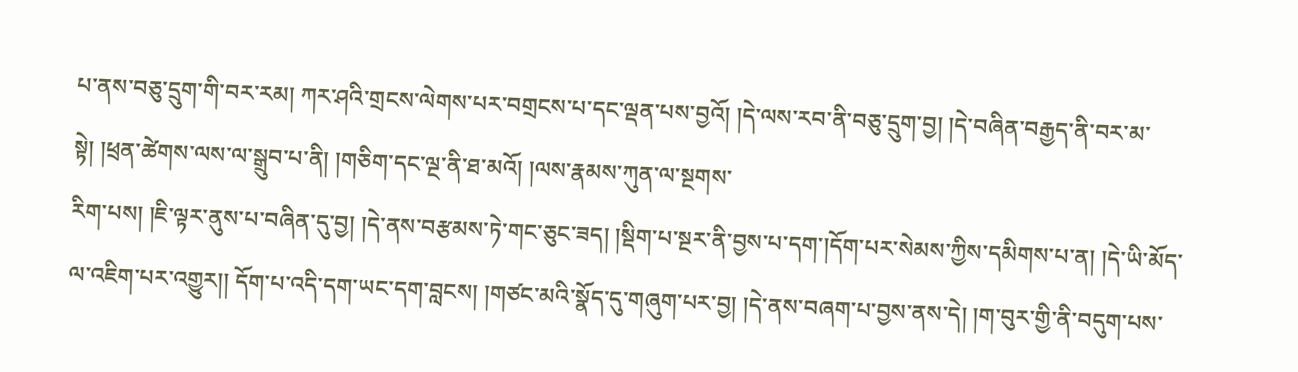པ་ནས་བཅུ་དྲུག་གི་བར་རམ། ཀར་ཤའི་གྲངས་ལེགས་པར་བགྲངས་པ་དང་ལྡན་པས་བྱའོ། །དེ་ལས་རབ་ནི་བཅུ་དྲུག་བྱ། །དེ་བཞིན་བརྒྱད་ནི་བར་མ་སྟེ། །ཕྲན་ཚེགས་ལས་ལ་སྒྲུབ་པ་ནི། །གཅིག་དང་ལྔ་ནི་ཐ་མའོ། །ལས་རྣམས་ཀུན་ལ་སྔགས་
རིག་པས། །ཇི་ལྟར་ནུས་པ་བཞིན་དུ་བྱ། །དེ་ནས་བརྩམས་ཏེ་གང་ཅུང་ཟད། །སྡིག་པ་སྔར་ནི་བྱས་པ་དག་།དོག་པར་སེམས་ཀྱིས་དམིགས་པ་ན། །དེ་ཡི་མོད་ལ་འཇིག་པར་འགྱུར།། དོག་པ་འདི་དག་ཡང་དག་བླངས། །གཙང་མའི་སྣོད་དུ་གཞུག་པར་བྱ། །དེ་ནས་བཞག་པ་བྱས་ནས་དེ། །ག་བུར་གྱི་ནི་བདུག་པས་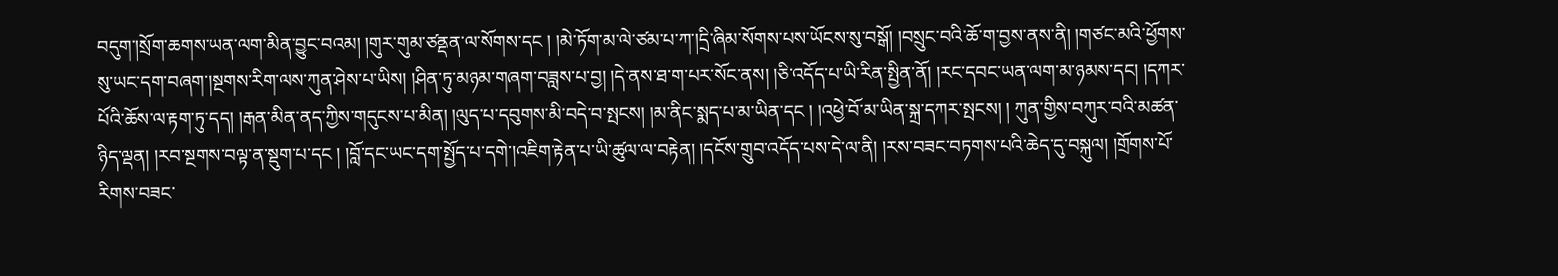བདུག་།སྲོག་ཆགས་ཡན་ལག་མིན་བྱུང་བའམ། །གུར་གུམ་ཙནྡན་ལ་སོགས་དང ། །མེ་ཏོག་མ་ལེ་ཙམ་པ་ཀ་།དྲི་ཞིམ་སོགས་པས་ཡོངས་སུ་བསྒོ། །བསྲུང་བའི་ཆོ་ག་བྱས་ནས་ནི། །གཙང་མའི་ཕྱོགས་སུ་ཡང་དག་བཞག་།སྔགས་རིག་ལས་ཀུན་ཤེས་པ་ཡིས། །ཤིན་ཏུ་མཉམ་གཞག་བཟླས་པ་བྱ། །དེ་ནས་ཐ་ག་པར་སོང་ནས། །ཅི་འདོད་པ་ཡི་རིན་སྤྱིན་ནོ། །རང་དབང་ཡན་ལག་མ་ཉམས་དང། །དཀར་པོའི་ཆོས་ལ་རྟག་ཏུ་དད། །རྒན་མིན་ནད་ཀྱིས་གདུངས་པ་མིན། །ལུད་པ་དབུགས་མི་བདེ་བ་སྤངས། །མ་ནིང་སྨད་པ་མ་ཡིན་དང ། །འཕྱེ་བོ་མ་ཡིན་སྐྲ་དཀར་སྤངས། ། ཀུན་གྱིས་བཀུར་བའི་མཚན་ཉིད་ལྡན། །རབ་སྔགས་བལྟ་ན་སྡུག་པ་དང ། །བློ་དང་ཡང་དག་སྤྱོད་པ་དགེ་།འཇིག་རྟེན་པ་ཡི་ཚུལ་ལ་བརྟེན། །དངོས་གྲུབ་འདོད་པས་དེ་ལ་ནི། །རས་བཟང་བཏགས་པའི་ཆེད་དུ་བསྐུལ། །གྲོགས་པོ་རིགས་བཟང་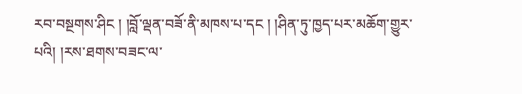རབ་བསྔགས་ཤིང ། །བློ་ལྡན་བཟོ་ནི་མཁས་པ་དང ། །ཤིན་ཏུ་ཁྱད་པར་མཆོག་གྱུར་པའི། །རས་ཐགས་བཟང་ལ་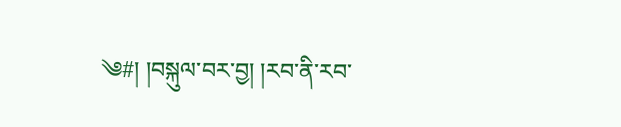༄#། །བསྐུལ་བར་བྱ། །རབ་ནི་རབ་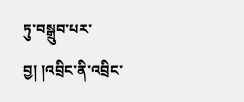ཏུ་བསྒྲུབ་པར་བྱ། །འབྲིང་ནི་འབྲིང་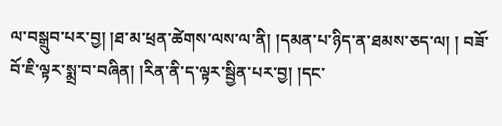ལ་བསྒྲུབ་པར་བྱ། །ཐ་མ་ཕྲན་ཚེགས་ལས་ལ་ནི། །དམན་པ་ཉིད་ན་ཐམས་ཅད་ལ། ། བཟོ་བོ་ཇི་ལྟར་སྨྲ་བ་བཞིན། །རིན་ནི་ད་ལྟར་སྦྱིན་པར་བྱ། །དང་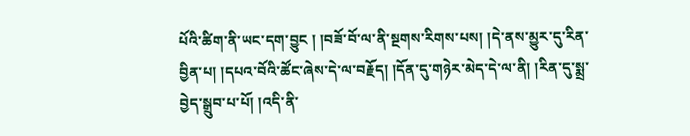པོའི་ཚིག་ནི་ཡང་དག་བྱུང ། །བཟོ་བོ་ལ་ནི་སྔགས་རིགས་པས། །དེ་ནས་མྱུར་དུ་རིན་བྱིན་པ། །དཔའ་བོའི་ཚོང་ཞེས་དེ་ལ་བརྗོད། །དོན་དུ་གཉེར་མེད་དེ་ལ་ནི། །རིན་དུ་སྨྲ་བྱེད་སྒྲུབ་པ་པོ། །འདི་ནི་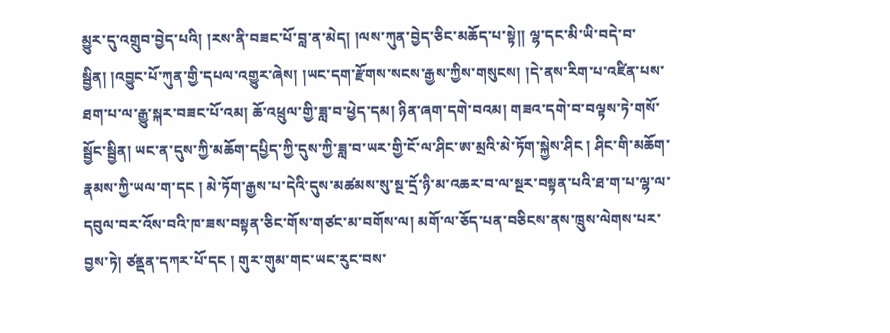མྱུར་དུ་འགྲུབ་བྱེད་པའི། །རས་ནི་བཟང་པོ་བླ་ན་མེད། །ལས་ཀུན་བྱེད་ཅིང་མཆོད་པ་སྟེ།། ལྷ་དང་མི་ཡི་བདེ་བ་སྦྱིན། །འབྱུང་པོ་ཀུན་གྱི་དཔལ་འགྱུར་ཞེས། །ཡང་དག་རྫོགས་སངས་རྒྱས་ཀྱིས་གསུངས། །དེ་ནས་རིག་པ་འཛིན་པས་ཐག་པ་ལ་རྒྱུ་སྐར་བཟང་པོ་འམ། ཆོ་འཕྲུལ་གྱི་ཟླ་བ་ཕྱེད་དམ། ཉིན་ཞག་དགེ་བའམ། གཟའ་དགེ་བ་བལྟས་ཏེ་གསོ་སྦྱོང་སྦྱིན། ཡང་ན་དུས་ཀྱི་མཆོག་དཔྱིད་ཀྱི་དུས་ཀྱི་ཟླ་བ་ཡར་གྱི་ངོ་ལ་ཤིང་ཨ་མྲའི་མེ་ཏོག་སྐྱེས་ཤིང ། ཤིང་གི་མཆོག་རྣམས་ཀྱི་ཡལ་ག་དང ། མེ་ཏོག་རྒྱས་པ་དེའི་དུས་མཚམས་སུ་སྔ་དྲོ་ཉི་མ་འཆར་བ་ལ་སྔར་བསྟན་པའི་ཐ་ག་པ་ལྷ་ལ་དབུལ་བར་འོས་བའི་ཁ་ཟས་བསྟན་ཅིང་གོས་གཙང་མ་བགོས་ལ། མགོ་ལ་ཅོད་པན་བཅིངས་ནས་ཁྲུས་ལེགས་པར་བྱས་ཏེ། ཙནྡན་དཀར་པོ་དང ། གུར་གུམ་གང་ཡང་རུང་བས་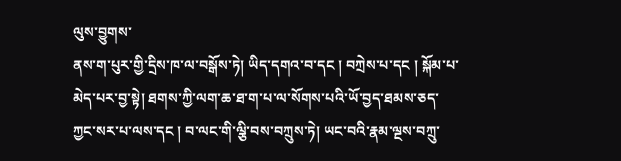ལུས་བྱུགས་
ནས་ག་པུར་གྱི་དྲིས་ཁ་ལ་བསྒོས་ཏེ། ཡིད་དགའ་བ་དང ། བཀྲེས་པ་དང ། སྐོམ་པ་མེད་པར་བྱ་སྟེ། ཐགས་ཀྱི་ལག་ཆ་ཐ་ག་པ་ལ་སོགས་པའི་ཡོ་བྱད་ཐམས་ཅད་ཀྱང་སར་པ་ལས་དང ། བ་ལང་གི་ལྕི་བས་བཀྲུས་ཏེ། ཡང་བའི་རྣམ་ལྔས་བཀྲུ་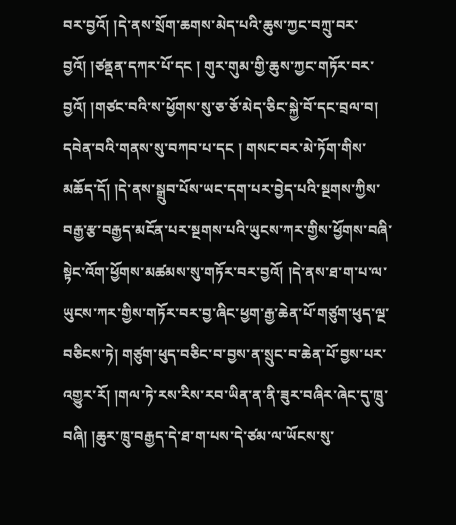བར་བྱའོ། །དེ་ནས་སྲོག་ཆགས་མེད་པའི་ཆུས་ཀྱང་བཀྲུ་བར་བྱའོ། །ཙནྡན་དཀར་པོ་དང ། གུར་གུམ་གྱི་ཆུས་ཀྱང་གཏོར་བར་བྱའོ། །གཙང་བའི་ས་ཕྱོགས་སུ་ཅ་ཅོ་མེད་ཅིང་སྐྱེ་བོ་དང་བྲལ་བ། དབེན་བའི་གནས་སུ་བཀབ་པ་དང ། གསང་བར་མེ་ཏོག་གིས་མཆོད་དོ། །དེ་ནས་སྒྲུབ་པོས་ཡང་དག་པར་བྱེད་པའི་སྔགས་ཀྱིས་བརྒྱ་རྩ་བརྒྱད་མངོན་པར་སྔགས་པའི་ཡུངས་ཀར་གྱིས་ཕྱོགས་བཞི་སྟེང་འོག་ཕྱོགས་མཚམས་སུ་གཏོར་བར་བྱའོ། །དེ་ནས་ཐ་ག་པ་ལ་ཡུངས་ཀར་གྱིས་གཏོར་བར་བྱ་ཞིང་ཕྱག་རྒྱ་ཆེན་པོ་གཙུག་ཕུད་ལྔ་བཅིངས་ཏེ། གཙུག་ཕུད་བཅིང་བ་བྱས་ན་སྲུང་བ་ཆེན་པོ་བྱས་པར་འགྱུར་རོ། །གལ་ཏེ་རས་རིས་རབ་ཡིན་ན་ནི་ཟུར་བཞིར་ཞེང་དུ་ཁྲུ་བཞི། །ཆུར་ཁྲུ་བརྒྱད་དེ་ཐ་ག་པས་དེ་ཙམ་ལ་ཡོངས་སུ་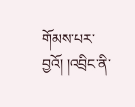གོམས་པར་བྱའོ། །འབྲིང་ནི་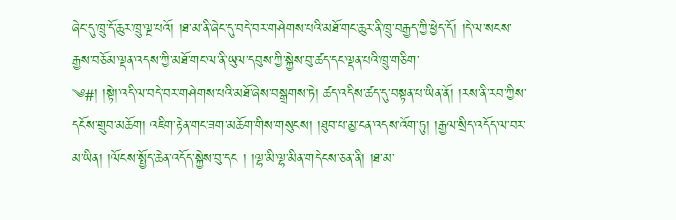ཞེང་དུ་ཁྲུ་དོ་ཆུར་ཁྲུ་ལྔ་པའོ། །ཐ་མ་ནི་ཞེང་དུ་བདེ་བར་གཤེགས་པའི་མཐོ་གང་ཆུར་ནི་ཁྲུ་བརྒྱད་ཀྱི་ཕྱེད་དོ། །དེ་ལ་སངས་རྒྱས་བཅོམ་ལྡན་འདས་ཀྱི་མཐོ་གང་ལ་ནི་ཡུལ་དབུས་ཀྱི་སྐྱེས་བུ་ཚད་དང་ལྡན་པའི་ཁྲུ་གཅིག་
༄#། །སྟེ།་འདི་ལ་བདེ་བར་གཤེགས་པའི་མཐོ་ཞེས་བསྒྲགས་ཏེ། ཚད་འདིས་ཚད་དུ་བསྟན་པ་ཡིན་ནོ། །རས་ནི་རབ་ཀྱིས་དངོས་གྲུབ་མཆོག། འཇིག་རྟེན་གང་ཟག་མཆོག་གིས་གསུངས། །ཐུབ་པ་མྱ་ངན་འདས་འོག་ཏུ། །རྒྱལ་སྲིད་འདོད་ལ་བར་མ་ཡིན། །ལོངས་སྤྱོད་ཆེན་འདོད་སྐྱེས་བུ་དང ། །ལྷ་མི་ལྷ་མིན་གདེངས་ཅན་ནི། །ཐ་མ་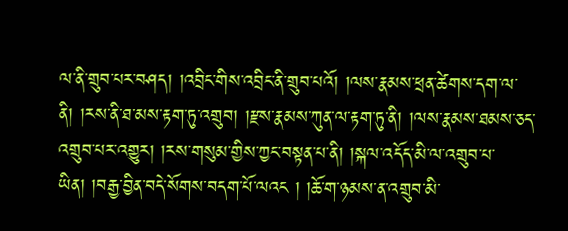ལ་ནི་གྲུབ་པར་བཤད། །འབྲིང་གིས་འབྲིང་ནི་གྲུབ་པའོ། །ལས་རྣམས་ཕྲན་ཚེགས་དག་ལ་ནི། །རས་ནི་ཐ་མས་རྟག་ཏུ་འགྲུབ། །རྫས་རྣམས་ཀུན་ལ་རྟག་ཏུ་ནི། །ལས་རྣམས་ཐམས་ཅད་འགྲུབ་པར་འགྱུར། །རས་གསུམ་གྱིས་ཀྱང་བསྟན་པ་ནི། །སྐལ་འདོད་མི་ལ་འགྲུབ་པ་ཡིན། །བརྒྱ་བྱིན་བདེ་སོགས་བདག་པོ་ལའང ། །ཆོ་ག་ཉམས་ན་འགྲུབ་མི་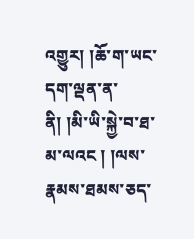འགྱུར། །ཆོ་ག་ཡང་དག་ལྡན་ན་ནི། །མི་ཡི་སྐྱེ་བ་ཐ་མ་ལའང ། །ལས་རྣམས་ཐམས་ཅད་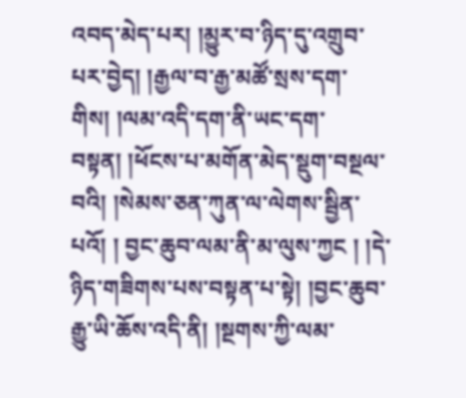འབད་མེད་པར། །མྱུར་བ་ཉིད་དུ་འགྲུབ་པར་བྱེད། །རྒྱལ་བ་རྒྱ་མཚོ་སྲས་དག་གིས། །ལམ་འདི་དག་ནི་ཡང་དག་བསྟན། །ཕོངས་པ་མགོན་མེད་སྡུག་བསྔལ་བའི། །སེམས་ཅན་ཀུན་ལ་ལེགས་སྦྱིན་པའོ། ། བྱང་ཆུབ་ལམ་ནི་མ་ལུས་ཀྱང ། །དེ་ཉིད་གཟིགས་པས་བསྟན་པ་སྟེ། །བྱང་ཆུབ་རྒྱུ་ཡི་ཆོས་འདི་ནི། །སྔགས་ཀྱི་ལམ་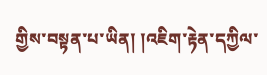གྱིས་བསྟན་པ་ཡིན། །འཇིག་རྟེན་དཀྱིལ་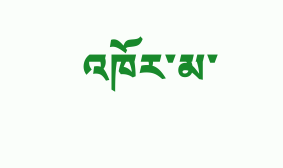འཁོར་མ་